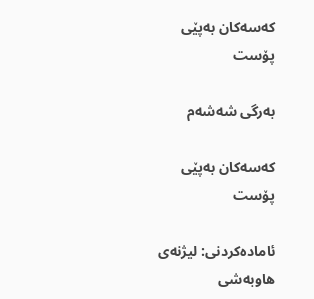کەسەکان بەپێی پۆست

بەرگی شەشەم

کەسەکان بەپێی پۆست

ئامادەکردنی: لیژنه‌ی هاوبه‌شی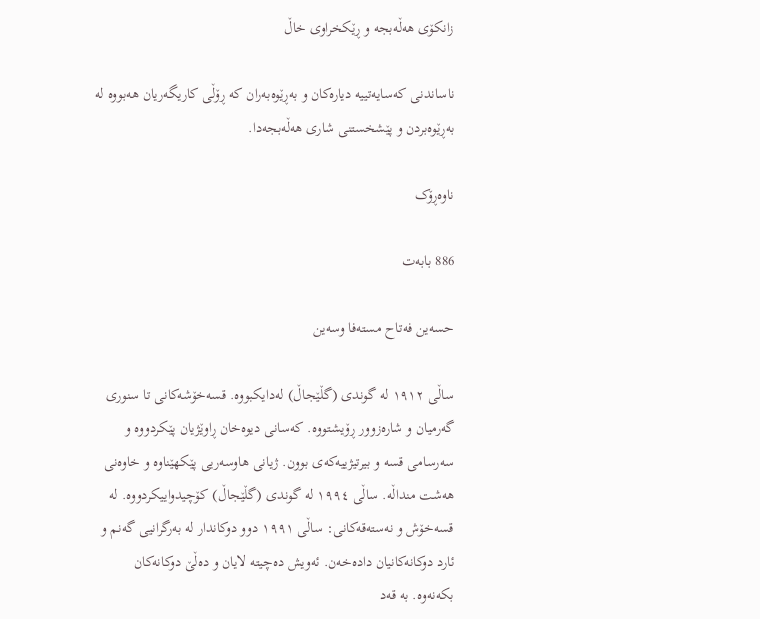زانكۆی هه‌ڵه‌بجه‌ و ڕێكخراوی خاڵ

ناساندنی کەسایەتییە دیارەکان و بەڕێوەبەران کە ڕۆڵی کاریگەریان هەبووە لە بەڕێوەبردن و پێشخستنی شاری هەڵەبجەدا.

ناوەڕۆک

886 بابەت

حسەین فەتاح مستەفا وسەین

ساڵی ١٩١٢ لە گوندی (گڵێجاڵ) لەدایکبووە. قسەخۆشەکانی تا سنوری گەرمیان و شارەزوور ڕۆیشتووە. کەسانی دیوەخان ڕاوێژیان پێکردووە و سەرسامی قسە و بیرتیژییەکەی بوون. ژیانی هاوسەریی پێکهێناوە‌ و خاوەنی هەشت منداڵە. ساڵی ١٩٩٤ لە گوندی (گڵێجاڵ) کۆچیدواییکردووە. لە قسەخۆش و نەستەقە‌کانی: ساڵی ١٩٩١ دوو دوکاندار لە بەرگرانیی گەنم و ئارد دوکانەکانیان دادەخەن. ئەویش دەچیتە لایان و دەڵێ دوکانەکان بکەنەوە. بە قەد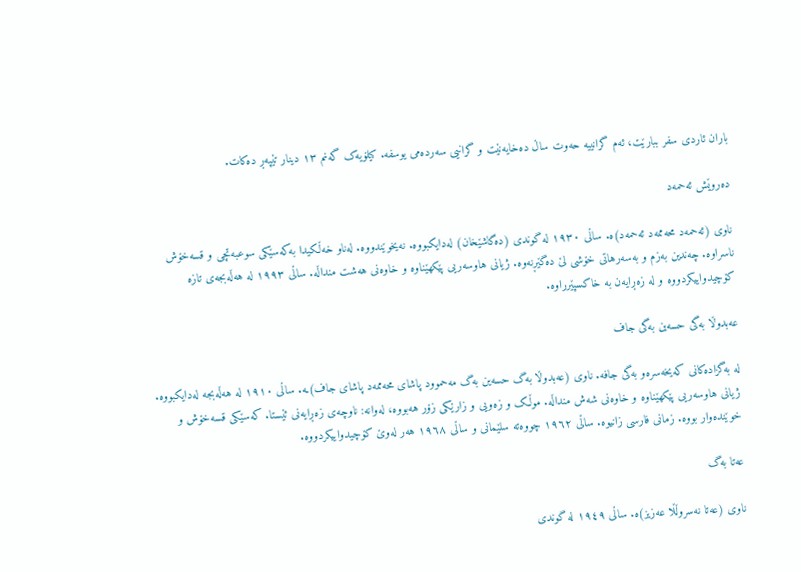باران ئاردی سفر ببارێت، ئەم گرانییە حەوت ساڵ دەخایەنێت و گرانیی سەردەمی یوسفە. کیلۆیەک گەنم ١٣ دینار تێپەڕ دەکات.

دەروێش ئەحمەد

ناوی (ئەحمەد محەممەد ئەحمەد)ە. ساڵی ١٩٣٠ لە گوندی (دەگاشێخان) لەدایکبووە. نەیخوێندووە. لەناو خەڵکیدا بەکەسێکی سوعبەتچی و قسەخۆش ناسراوە. چەندین بەزم و بەسەرهاتی خۆشی لێ دەگێڕنەوە. ژیانی هاوسەریی پێکهێناوە‌ و خاوەنی هەشت منداڵە. ساڵی ١٩٩٣ لە هەڵەبجەی تازە کۆچیدواییکردووە و لە زەڕایەن بە خاکسپێرراوە.

عەبدوڵا بەگى حسەين بەگى جاف

لە بەگزادەکانی کەيخەسرەو بەگى جافە. ناوی (عەبدوڵا بەگ حسەين بەگ مەحموود پاشاى محەممەد پاشاى جاف)ـە. ساڵى ١٩١٠ لە هەڵەبجە لەدایکبووە‌. ژیانی هاوسەریی پێکهێناوە‌ و خاوەنی شەش منداڵە. موڵک و زەويى و زارێکى زۆر هەبووە، لەوانە: ناوچەى زەڕايەنى ئێستا. کەسێکی قسەخۆش و خوێندەوار بووە. زمانى فارسى زانيوە. ساڵى ١٩٦٢ چووەتە سلێمانی و ساڵى ١٩٦٨ هەر لەوێ کۆچیدوايیکردووه.

عەتا بەگ

ناوى (عەتا نەسروڵڵا عەزیز)ە. ساڵى ١٩٤٩ لە گوندى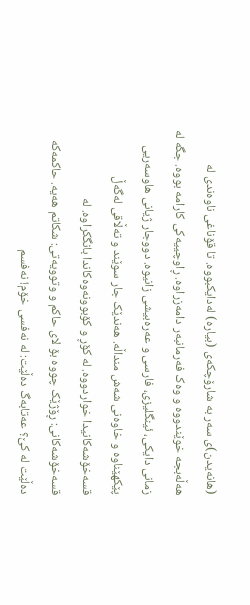(هانەیدن)ى سەر بە شارۆچکەى (بیارە) لەدایکبووە. تا قۆناغی ناوەندی لە هەڵەبجە خوێندووە و وەک فەرمانبەر دامەزراوە. ڕاوچییەکی کارامە بووە. جگە لە زمانی دایکی، ئینگلیزى، فارسى و عەرەبیشی زانیوە. دووجار ژیانی هاوسەریی پێکهێناوە و خاوەنى شەش منداڵە. هەندێک جار سوێند و تەڵاقى لەگەڵ قسەخۆشەکانیدا خواردووە. لە کۆڕ و کۆبوونەوەکاندا بانگکراوە. لە قسەخۆشەکانی: ڕۆژێک چووە بۆ لای حاکم و وتوویەتی: شکاتم هەیە. حاکمەکە دەڵێت لە کێ؟ عەتابەگ دەڵێت: لە نەفسی خۆم! نەفسم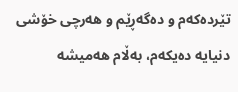تێردەکەم و دەگەڕێم و هەرچی خۆشی دنیایە دەیکەم، بەڵام هەمیشە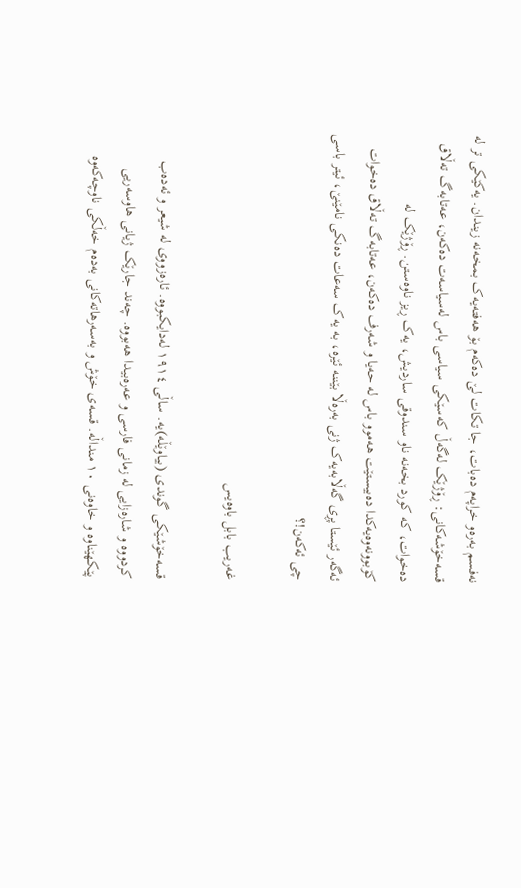نەفسم بەرەو خراپەم دەبات، جا تکات لێ دەکەم بۆ هەفتەیەک بمخەنە زیندان. یەکێکی تر لە قسەخۆشەکانی: ڕۆژێک لەگەڵ کەسێکى سیاسى باس لەسیاسەت دەکەن، عەتابەگ تەڵاق دەخوات، کە کورد بخەنە ناو سندوقى ساردیش، یەک ڕیز ناوەستن. ڕۆژێک لە کۆبوونەوەیەکدا دەبیستێت هەموو باس لە حەیا و شەرف دەکەن، عەتابەگ تەڵاق دەخوات ئەگەر ئێستا پڕی گەڵابەیەک ژنی بەرەڵا بێننە ئێره،‌ بە یەک سەعات دەنکی نامێنێ، ئیتر باسی چی ئەکەن!؟

غەریب بابل باوەیس

قسەخۆشێکی گوندی (بیاوێڵە)یە. ساڵی ١٩١٤ لەدایکبووە. ئارەزووی لە شیعر و ئەدەب کردووە و شارەزایی لە زمانی فارسی و عەرەبیدا هەبووە. چەند جارێک ژیانی هاوسەریی پێکهێناوە‌ و خاوەنی ١٠ منداڵە. قسەی خۆش و بەسەرهاتەکانی بەدەم خەڵکی ناوچەکەوە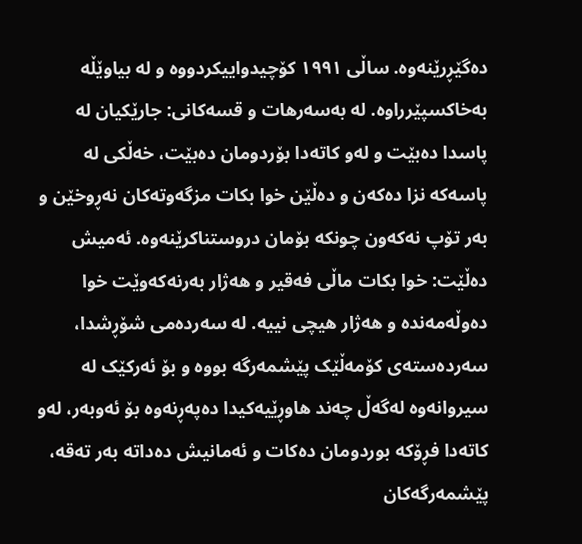دەگێڕرێنەوە. ساڵی ١٩٩١ کۆچیدواییکردووە و لە بیاوێڵە بەخاکسپێرراوە. لە بەسەرهات و قسەکانی: جارێکیان لە پاسدا دەبێت و لەو کاتەدا بۆردومان دەبێت، خەڵکی لە پاسەکە نزا دەکەن و دەڵێن خوا بکات مزگەوتەکان نەڕوخێن و بەر تۆپ نەکەون چونکە بۆمان دروستناکرێنەوە. ئەمیش دەڵێت: خوا بکات ماڵی فەقیر و هەژار بەرنەکەوێت خوا دەوڵەمەندە و هەژار هیچی نییە. لە سەردەمی شۆڕشدا، سەردەستەی کۆمەڵێک پێشمەرگە بووە و بۆ ئەرکێک لە سیروانەوە لەگەڵ چەند هاوڕێیەکیدا دەپەڕنەوە بۆ ئەوبەر، لەو کاتەدا فڕۆکە بوردومان دەکات و ئەمانیش دەداتە بەر تەقە، پێشمەرگەکان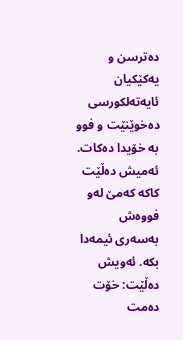دەترسن و یەکێکیان ئایەتەلکورسی دەخوێنێت و فوو بە خۆیدا دەکات. ئەمیش دەڵێت کاکە کەمێ لەو فووەش بەسەری ئیمەدا بکە. ئەویش دەڵێت: خۆت دەمت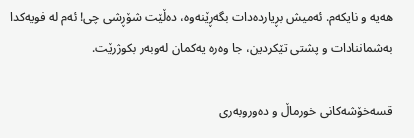هەیە و نایکەم. ئەمیش بڕیاردەدات بگەڕێنەوە، دەڵێت شۆڕشی چی! ئەم لە فویەکدا بەشماننادات و پشتی تێکردین، جا وەرە یەکمان لەوبەر بکوژرێت.

قسەخۆشەکانی خورماڵ و دەوروبەری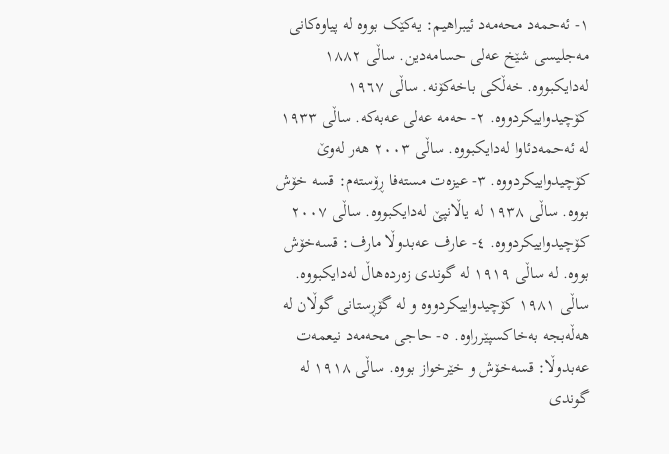١- ئەحمەد محەمەد ئیبراهیم: یەکێک بووە لە پیاوەکانی مەجلیسی شێخ عەلی حسامەدین. ساڵی ١٨٨٢ لەدایکبووە. خەڵکی باخەکۆنە. ساڵی ١٩٦٧ کۆچیدواییکردووە. ٢- حەمە عەلی عەبەکە. ساڵی ١٩٣٣ لە ئەحمەدئاوا لەدایکبووە. ساڵی ٢٠٠٣ هەر لەوێ کۆچیدواییکردووە. ٣- عیزەت مستەفا ڕۆستەم: قسە خۆش بووە. ساڵی ١٩٣٨ لە یاڵانپێ لەدایکبووە. ساڵی ٢٠٠٧ کۆچیدواییکردووە. ٤- عارف عەبدوڵا مارف: قسەخۆش بووە. لە ساڵی ١٩١٩ لە گوندی زەردەهاڵ لەدایکبووە. ساڵی ١٩٨١ کۆچیدواییکردووە و لە گۆڕستانی گوڵان لە هەڵەبجە بەخاکسپێرراوە. ٥- حاجی محەمەد نیعمەت عەبدوڵا: قسەخۆش و خێرخواز بووە. ساڵی ١٩١٨ لە گوندی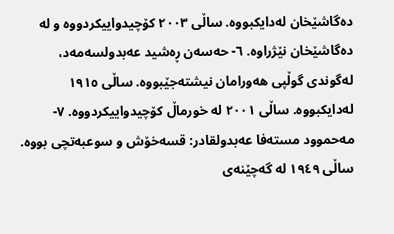دەگاشێخان لەدایکبووە. ساڵی ٢٠٠٣ کۆچیدواییکردووە و لە دەگاشێخان نێژراوە. ٦- حەسەن ڕەشید عەبدولسەمەد، لەگوندی گوڵپی هەورامان نیشتەجێبووە. ساڵی ١٩١٥ لەدایکبووە. ساڵی ٢٠٠١ لە خورماڵ کۆچیدواییکردووە. ٧- مەحموود مستەفا عەبدولقادر: قسەخۆش و سوعبەتچی بووە. ساڵی ١٩٤٩ لە گەچێنەی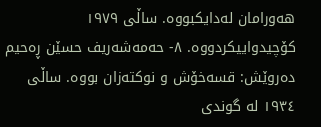هەورامان لەدایکبووە. ساڵی ١٩٧٩ کۆچیدواییکردووە. ٨- حەمەشەریف حسێن ڕەحیم دەروێش: قسەخۆش و نوکتەزان بووە. ساڵی ١٩٣٤ لە گوندی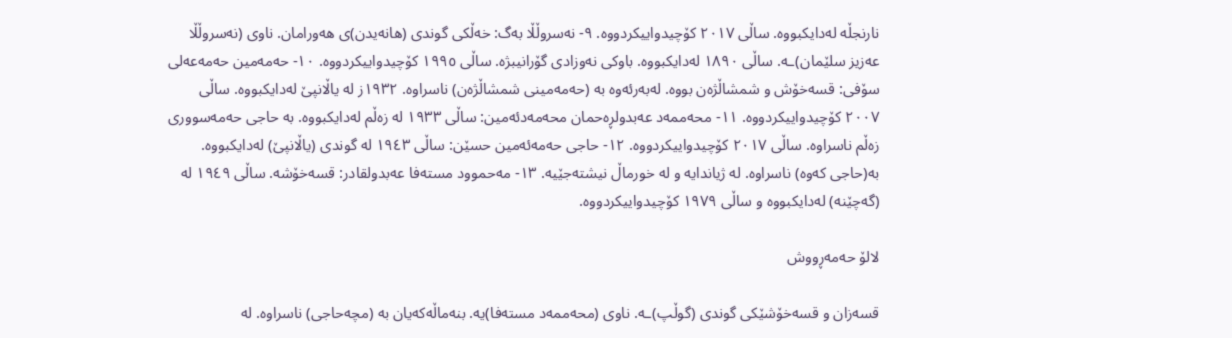نارنجڵە لەدایکبووە. ساڵی ٢٠١٧ کۆچیدواییکردووە. ٩- نەسروڵڵا بەگ: خەڵکی گوندی (هانەیدن)ی هەورامان. ناوی (نەسروڵڵا عەزیز سلێمان)ـە. ساڵی ١٨٩٠ لەدایکبووە. باوکی نەوزادی گۆرانیبژە. ساڵی ١٩٩٥ کۆچیدواییکردووە. ١٠- حەمەمین حەمەعەلی سۆفی: قسەخۆش و شمشاڵژەن بووە. لەبەرئەوە بە (حەمەمینی شمشاڵژەن) ناسراوە. ١٩٣٢ز لە یاڵانپێ لەدایکبووە. ساڵی ٢٠٠٧ کۆچیدواییکردووە. ١١- محەممەد عەبدولڕەحمان محەمەدئەمین: ساڵی ١٩٣٣ لە زەڵم لەدایکبووە. بە حاجی حەمەسووری زەڵم ناسراوە. ساڵی ٢٠١٧ کۆچیدواییکردووە. ١٢- حاجی حەمەئەمین حسێن: ساڵی ١٩٤٣ لە گوندی (یاڵانپێ) لەدایکبووە. بە(حاجی کەوە) ناسراوە. لە ژیاندایە و لە خورماڵ نیشتەجێیە. ١٣- مەحموود مستەفا عەبدولقادر: قسەخۆشە. ساڵی ١٩٤٩ لە (گەچێنە) لەدایکبووە و ساڵی ١٩٧٩ کۆچیدواییکردووە.

لالۆ حەمەڕووش

قسەزان و قسەخۆشێکی گوندی (گوڵپ)ـە. ناوی (محەممەد مستەفا)یە. بنەماڵەکەیان بە (مچەحاجی) ناسراوە. لە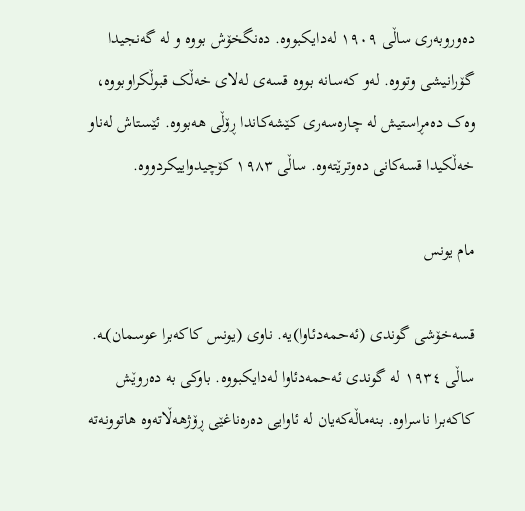دەوروبەری ساڵی ١٩٠٩ لەدایکبووە. دەنگخۆش بووە و لە گەنجیدا گۆرانیشی وتووە. لەو کەسانە بووە قسەی لەلای خەڵک قبوڵکراوبووە، وەک دەمڕاستیش لە چارەسەری کێشەکاندا ڕۆڵی هەبووە. ئێستاش لەناو خەڵکیدا قسەکانی دەوترێتەوه. ساڵی ١٩٨٣ کۆچیدواییکردووە.

مام یونس

قسەخۆشی گوندی (ئەحمەدئاوا)یە. ناوی (یونس کاکەبرا عوسمان)ـە. ساڵی ١٩٣٤ لە گوندی ئەحمەدئاوا لەدایکبووە. باوکی بە دەروێش کاکەبرا ناسراوە. بنەماڵەکەیان لە ئاوایی دەرەناغێی ڕۆژهەڵاتەوە هاتوونەتە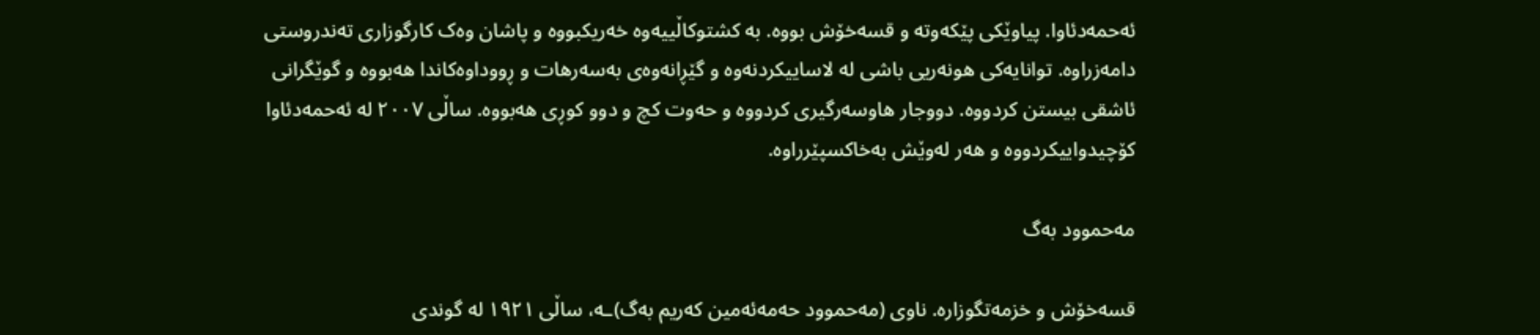ئەحمەدئاوا. پیاوێکی پێکەوتە و قسەخۆش بووە. بە کشتوکاڵییەوە خەریکبووە و پاشان وەک کارگوزاری تەندروستی دامەزراوە. توانایەکی هونەریی باشی لە لاساییکردنەوە و گێڕانەوەی بەسەرهات و ڕووداوەکاندا هەبووە و گوێگرانی ئاشقی بیستن کردووە. دووجار هاوسەرگیری کردووە و حەوت کچ و دوو کوڕی هەبووە. ساڵی ٢٠٠٧ لە ئەحمەدئاوا کۆچیدواییکردووە و هەر لەوێش بەخاکسپێرراوە.

مەحموود بەگ

قسەخۆش و خزمەتگوزارە. ناوی (مەحموود حەمەئەمین کەریم بەگ)ـە، ساڵی ١٩٢١ لە گوندی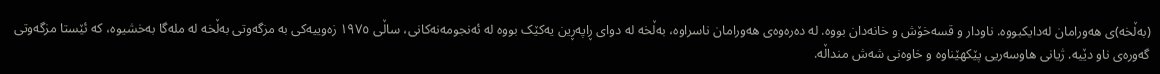(بەڵخە)ی هەورامان لەدایکبووە. ناودار و قسەخۆش و خانەدان بووە. لە دەرەوەی هەورامان ناسراوە، بەڵخە لە دوای ڕاپەڕین یەکێک بووە لە ئەنجومەنەکانی، ساڵی ١٩٧٥ زەوییەکی بە مزگەوتی بەڵخە لە ملەگا بەخشیوە، کە ئێستا مزگەوتی گەورەی ناو دێیە. ژیانی هاوسەریی پێکهێناوە‌ و خاوەنی شەش منداڵە.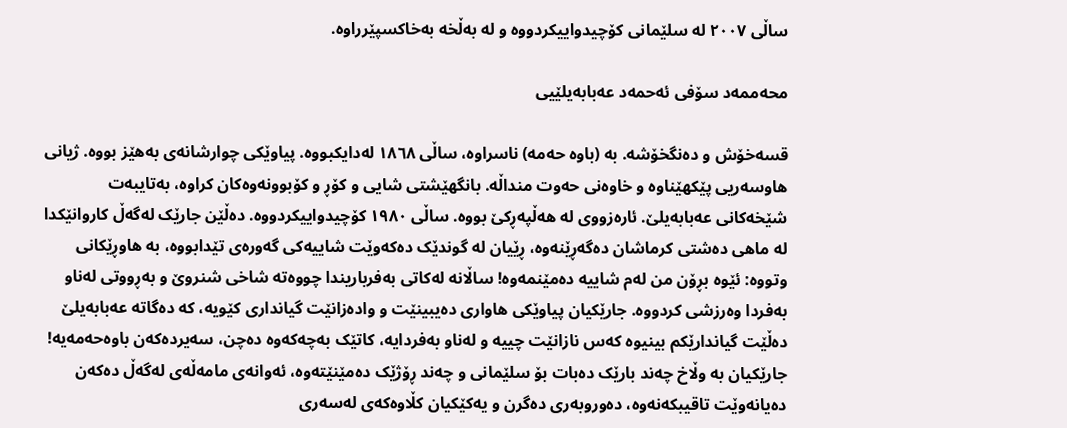ساڵی ٢٠٠٧ لە سلێمانی کۆچیدواییکردووە و لە بەڵخە بەخاکسپێرراوە.

محەممەد سۆفى ئەحمەد عەبابەیلێیی

قسەخۆش و دەنگخۆشە. بە (باوە حەمە) ناسراوە، ساڵی ١٨٦٨ لەدایکبووە. پیاوێکی چوارشانەی بەهێز بووە. ژیانی هاوسەریی پێکهێناوە‌ و خاوەنی حەوت منداڵە. بانگهێشتی شایی و کۆڕ و کۆبوونەوەکان کراوە، بەتایبەت شێخەکانی عەبابەیلێ. ئارەزووی لە هەڵپەڕکێ بووە. ساڵی ١٩٨٠ کۆچیدواییکردووە. دەڵێن جارێک لەگەڵ کاروانێکدا لە ماهی دەشتی کرماشان دەگەڕێنەوە، ڕێیان لە گوندێک دەکەوێت شاییەکی گەورەی تێدابووە، بە هاوڕێکانی وتووە: ئێوە بڕۆن من لەم شاییە دەمێنمەوە! ساڵانە لەکاتی بەفرباریندا چووەتە شاخی شنروێ و بەڕووتی لەناو بەفردا وەرزشی کردووە. جارێکیان پیاوێکی هاواری دەیبینێت و وادەزانێت گیانداری کێویە، کە دەگاتە عەبابەیلێ دەڵێت گیاندارێکم بینیوە کەس نازانێت چییە و لەناو بەفردایە، کاتێک بەچەکەوە دەچن، سەیردەکەن باوەحەمەیە! جارێکیان بە وڵاخ چەند بارێک دەبات بۆ سلێمانی و چەند ڕۆژێک دەمێنێتەوە، ئەوانەی مامەڵەی لەگەڵ دەکەن دەیانەوێت تاقیبکەنەوە، دەوروبەری دەگرن و یەکێکیان کڵاوەکەی لەسەری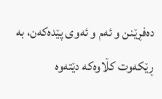دەفڕێنن و ئەم و ئەوی پێدەکەن، بە ڕێکەوت کڵاوەکە دێتەوە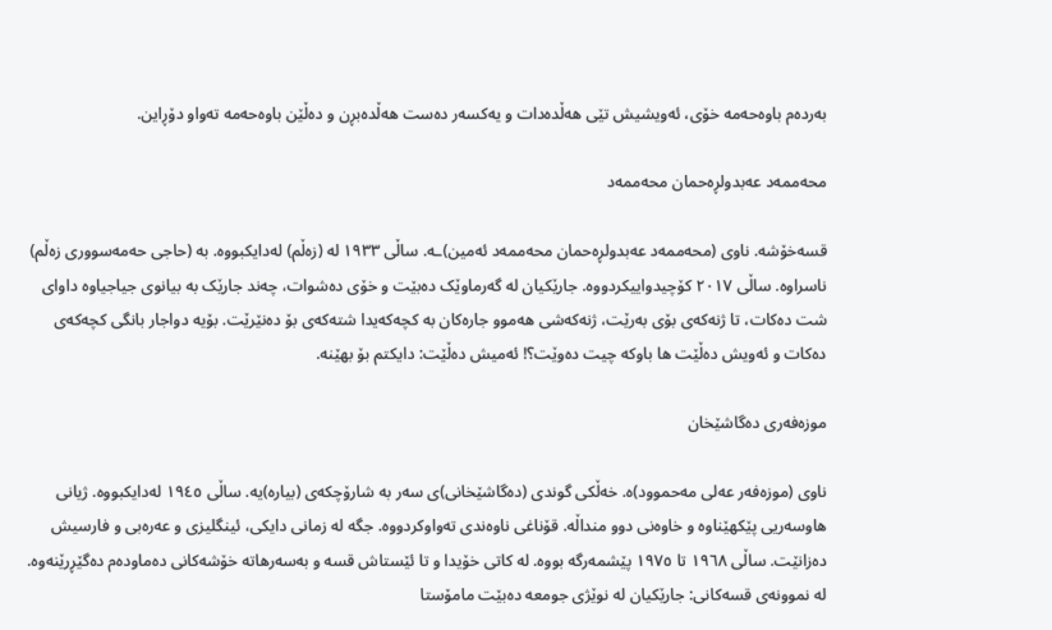بەردەم باوەحەمە خۆی، ئەویشیش تێی هەڵدەدات و یەکسەر دەست هەڵدەبڕن و دەڵێن باوەحەمە تەواو دۆڕاین.

محەممەد عەبدولڕەحمان محەممەد

قسەخۆشە. ناوی (محەممەد عەبدولڕەحمان محەممەد ئەمین)ـە. ساڵی ١٩٣٣ لە (زەڵم) لەدایکبووە. بە (حاجی حەمەسووری زەڵم) ناسراوە. ساڵی ٢٠١٧ کۆچیدواییکردووە. جارێکیان لە گەرماوێک دەبێت و خۆی دەشوات، چەند جارێک بە بیانوی جیاجیاوە داوای شت دەکات، تا ژنەکەی بۆی بەرێت، ژنەکەشی هەموو جارەکان بە کچەکەیدا شتەکەی بۆ دەنێرێت. بۆیە دواجار بانگی کچەکەی دەکات و ئەویش دەڵێت ها باوکە چیت دەوێت؟! ئەمیش دەڵێت: دایکتم بۆ بهێنە.

موزەفەری دەگاشێخان

ناوی (موزەفەر عەلى مەحموود)ە. خەڵکی گوندى (دەگاشێخانی)ی سەر بە شارۆچکەی (بیارە)یە. ساڵی ١٩٤٥ لەدایکبووە. ژیانی هاوسەریی پێکهێناوە‌ و خاوەنی دوو منداڵە. قۆناغی ناوەندی تەواوکردووە. جگە لە زمانی دایکی، ئينگليزی و عەرەبى و فارسیش دەزانێت‌. ساڵی ١٩٦٨ تا ١٩٧٥ پێشمەرگە بووە. لە کاتی خۆیدا و تا ئێستاش قسە و بەسەرهاتە خۆشەکانی دەماودەم دەگێڕرێنەوە. لە نموونەی قسەکانی: جارێکیان لە نوێژی جومعە دەبێت مامۆستا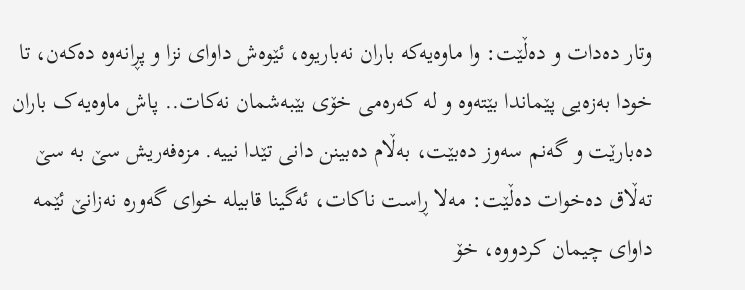وتار دەدات و دەڵێت: وا ماوەیەکە باران نەباریوه، ئێوەش داوای نزا و پڕانەوە دەکەن، تا خودا بەزەیی پێماندا بێتەوە و لە کەرەمی خۆی بێبەشمان نەکات.. پاش ماوەیەک باران دەبارێت و گەنم سەوز دەبێت، بەڵام دەبینن دانی تێدا نییە. مزەفەریش سێ به سێ تەڵاق دەخوات دەڵێت: مەلا ڕاست ناکات، ئەگینا قابیله خوای گەوره نەزانێ ئێمە داوای چیمان کردووە، خۆ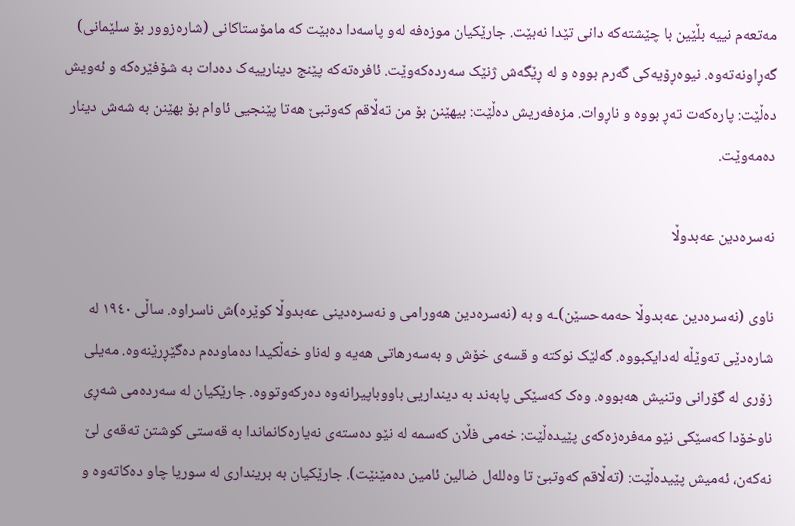مەتعەم نییه بڵێین با چێشتەکه دانی تێدا نەبێت. جارێکیان موزەفه لەو پاسەدا دەبێت کە مامۆستاکانی (شارەزوور بۆ سلێمانی) گەڕاونەتەوە. نیوەڕۆیەکی گەرم بووە و لە ڕێگەش ژنێک سەردەکەوێت. ئافرەتەکه پێنج دینارییەک دەدات بە شۆفێرەکە و ئەویش دەڵێت: پارەکەت تەڕ بووە و ناڕوات. مزەفەریش دەڵێت: بیهێنن بۆ من تەڵاقم کەوتبێ هەتا پێنجیى ئاوام بۆ بهێنن به شەش دینار دەمەوێت.

نەسرەدین عەبدوڵا

ناوی (نەسرەدین عەبدوڵا حەمەحسێن)ـە و بە (نەسرەدین هەورامی و نەسرەدینی عەبدوڵا کوێرە)ش ناسراوە. ساڵی ١٩٤٠ لە شارەدێی تەوێڵە لەدایکبووە. گەلێک نوکتە و قسەی خۆش و بەسەرهاتی هەیە و لەناو خەڵکیدا دەماودەم دەگێڕرێنەوە. مەیلی زۆری لە گۆرانی وتنیش هەبووە. وەک کەسێکی پابەند بە دینداریی باووباپیرانەوە دەرکەوتووە. جارێکیان لە سەردەمی شەڕی ناوخۆدا کەسێکی نێو مەفرەزەکەی پێیدەڵێت: خەمی فڵان کەسمە لە نێو دەستەی نەیارەکانماندا بە قەستی کوشتن تەقەی لێ نەکەن، ئەمیش پێیدەڵێت: (تەڵاقم کەوتبێ تا وەللەل ضالین ئامین دەمێنێت). جارێکیان بە برینداری لە سوریا چاو دەکاتەوە و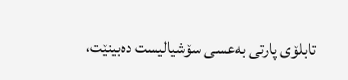تابلۆی پارتی بەعسی سۆشیالیست دەبینێت،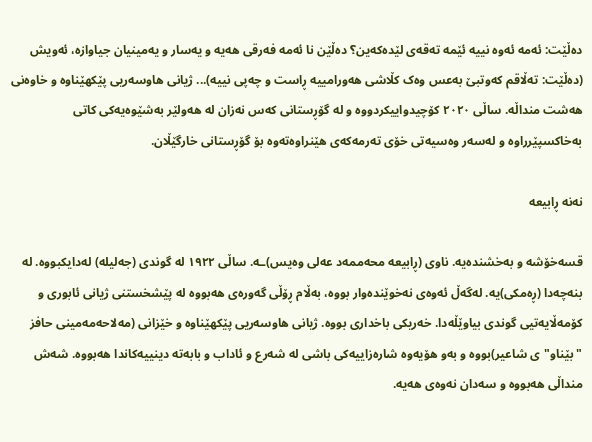دەڵێت: ئەمە ئەوە نییە ئێمە تەقەی لێدەکەین؟ دەڵێن نا ئەمە فەرقی هەیە و یەسار و یەمینیان جیاوازە، ئەویش (دەڵێت: تەڵاقم کەوتبێ بەعس وەک کڵاشی هەورامییە ڕاست و چەپی نییە)... ژیانی هاوسەریی پێکهێناوە‌ و خاوەنی هەشت منداڵە. ساڵی ٢٠٢٠ کۆچیدواییکردووە و لە گۆڕستانی کەس نەزان لە هەولێر بەشێوەیەکی کاتی بەخاکسپێرراوە و لەسەر وەسیەتی خۆی تەرمەکەی هێنراوەتەوە بۆ گۆڕستانی خارگێڵان.

نەنە ڕابیعە

قسەخۆشه و بەخشندەیە‌. ناوی (ڕابیعە محەممەد عەلی وەیس)ـە. ساڵی ١٩٢٢ لە گوندی (جەلیلە) لەدایکبووە. لە بنەچەدا (ڕەمکی)یە. لەگەڵ ئەوەی نەخوێندەوار بووە، بەڵام ڕۆڵی گەورەی هەبووە لە پێشخستنی ژیانی ئابوری و کۆمەڵایەتیی گوندی بیاوێڵەدا. خەریکی باخداری بووە. ژیانی هاوسەریی پێکهێناوە‌ و خێزانی (مەلاحەمەمینی حافز "بێناو"ی شاعیر)بووە و بەو هۆیەوە شارەزاییەکی باشی لە شەرع و ئاداب و بابەتە دینییەکاندا هەبووە. شەش منداڵی هەبووە و سەدان نەوەی هەیە.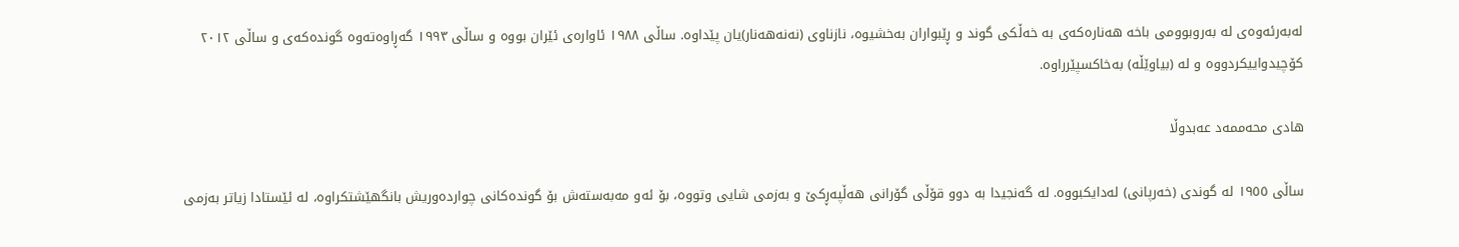لەبەرئەوەی لە بەروبوومی باخە هەنارەکەی بە خەڵکی گوند و ڕێبواران بەخشیوە، نازناوی (نەنەهەنار)یان پێداوە. ساڵی ١٩٨٨ ئاوارەی ئێران بووە و ساڵی ١٩٩٣ گەڕاوەتەوە گوندەکەی و ساڵی ٢٠١٢ کۆچیدواییکردووە و لە (بیاوێڵە) بەخاکسپێرراوە.

هادی محەممەد عەبدوڵا

ساڵی ١٩٥٥ لە گوندی (خەرپانی) لەدایکبووە. لە گەنجیدا بە دوو قۆڵی گۆرانی هەڵپەڕکێ و بەزمی شایی وتووە، بۆ ئەو مەبەستەش بۆ گوندەکانی چواردەوریش بانگهێشتکراوە، لە ئێستادا زیاتر بەزمی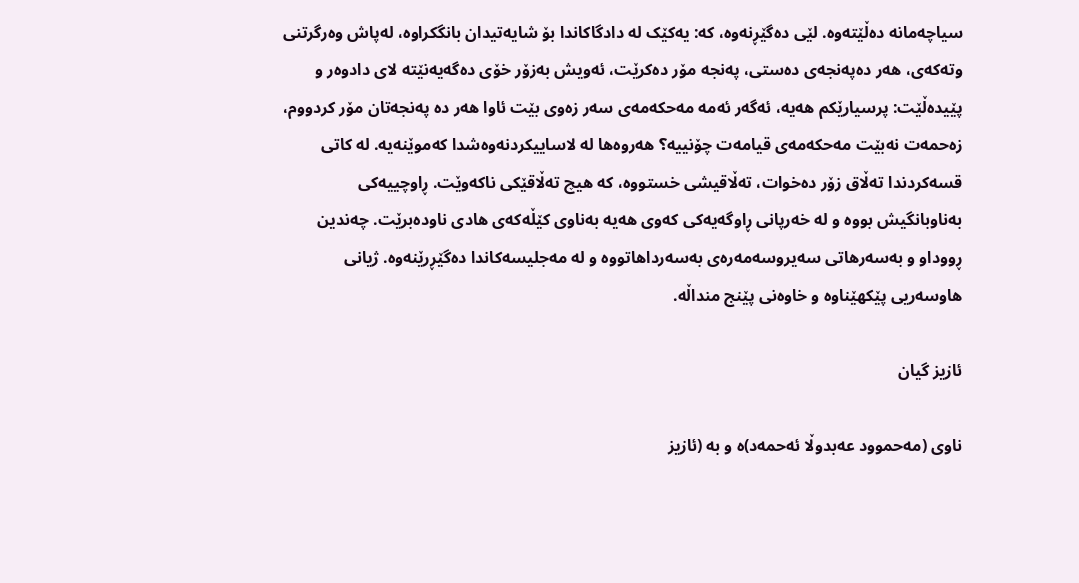سیاچەمانە دەڵێتەوە. لێی دەگێڕنەوه، ‌کە: یەکێک لە دادگاکاندا بۆ شایەتیدان بانگکراوە، لەپاش وەرگرتنی وتەکەی، هەر دەپەنجەی دەستی، پەنجە مۆر دەکرێت، ئەویش بەزۆر خۆی دەگەیەنێتە لای دادوەر و پێیدەڵێت: پرسیارێکم هەیە، ئەگەر ئەمە مەحکەمەی سەر زەوی بێت ئاوا هەر دە پەنجەتان مۆر کردووم، زەحمەت نەبێت مەحکەمەی قیامەت چۆنییە؟ هەروەها لە لاساییکردنەوەشدا کەموێنەیە. لە کاتی قسەکردندا تەڵاق زۆر دەخوات، تەڵاقیشی خستووە، کە هیچ تەڵاقێکی ناکەوێت. ڕاوچییەکی بەناوبانگیش بووە و لە خەرپانی ڕاوگەیەکی کەوی هەیە بەناوی کێڵەکەی هادی ناودەبرێت. چەندین ڕووداو و بەسەرهاتی سەیروسەمەرەی بەسەرداهاتووە و لە مەجلیسەکاندا دەگێڕرێنەوە. ژیانی هاوسەریی پێکهێناوە‌ و خاوەنی پێنج منداڵە.

ئازیز گیان

ناوی (مەحموود عەبدوڵا ئەحمەد)ە و بە (ئازیز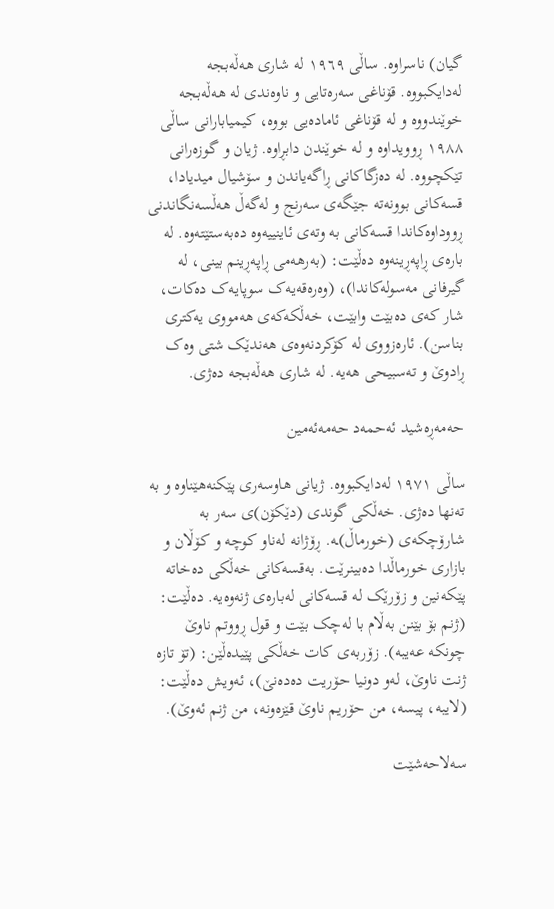گیان) ناسراوە. ساڵی ١٩٦٩ لە شاری هەڵەبجە لەدایکبووە. قۆناغی سەرەتایی و ناوەندی لە هەڵەبجە خوێندووە و لە قۆناغی ئامادەیی بووه،‌ کیمیابارانی ساڵی ١٩٨٨ ڕوویداوە و لە خوێندن دابڕاوە. ژیان و گوزەرانی تێکچووە. لە دەز‌گاکانی ڕاگەیاندن و سۆشیال میدیادا، قسەکانی بوونەتە جێگەی سەرنج و لەگەڵ هەڵسەنگاندنی ڕووداوەکاندا قسەکانی بە وتەی ئاینییەوە دەبەستێتەوە. لە بارەی ڕاپەڕینەوە دەڵێت: (بەرهەمی ڕاپەڕینم بینی، لە گیرفانی مەسولەکاندا)، (وەرەقەیەک سوپایەک دەکات، شار کەی دەبێت وابێت، خەڵکەکەی هەمووی یەکتری بناسن). ئارەزووی لە کۆکردنەوەی هەندێک شتی وەک ڕادوێ و تەسبیحی هەیە. لە شاری هەڵەبجە دەژی.

حەمەڕەشید ئەحمەد حەمەئەمین

ساڵی ١٩٧١ لەدایکبووە. ژیانی هاوسەری پێکنەھێناوە و بە تەنها دەژی. خەڵکی گوندی (دێکۆن)ی سەر بە شارۆچکەی (خورماڵ)ـە. ڕۆژانە لەناو کوچە و کۆڵان و بازاری خورماڵدا دەبینرێت. بەقسەکانی خەڵکی دەخاتە پێکەنین و زۆرێک لە قسەکانی لەبارەی ژنەوەیە. دەڵێت: (ژنم بۆ بێنن بەڵام با لەچک بێت و قول ڕووتم ناوێ چونکە عەیبە). زۆربەی کات خەڵکی پێیدەڵێن: (تۆ تازە ژنت ناوێ، لەو دونیا حۆریت دەدەنێ)، ئەویش دەڵێت: (لایبە، پیسە، من حۆریم ناوێ قێزەونە، من ژنم ئەوێ).

سەلاحەشێت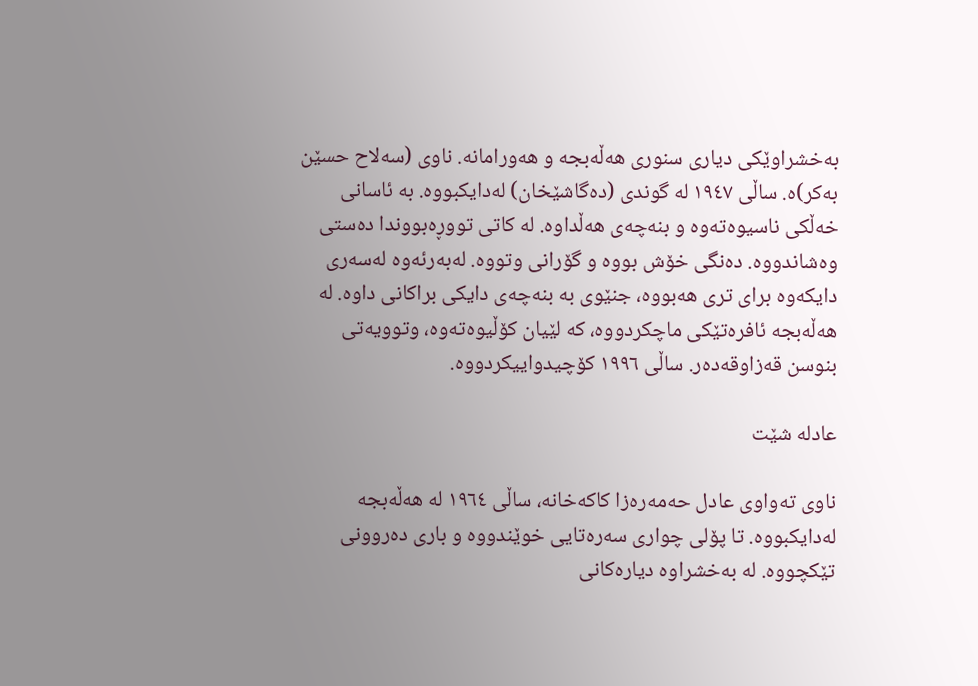بەخشراوێکی دیاری سنوری هەڵەبجە و هەورامانە. ناوی (سەلاح حسێن بەکر)ە. ساڵی ١٩٤٧ لە گوندی (دەگاشێخان) لەدایکبووە. بە ئاسانی خەڵکی ناسیوەتەوە و بنەچەی هەڵداوە. لە کاتی تووڕەبووندا دەستی وەشاندووە. دەنگی خۆش بووە و گۆرانی وتووە. لەبەرئەوە لەسەری دایکەوە برای تری هەبووە، جنێوی بە بنەچەی دایکی براکانی داوە. لە هەڵەبجە ئافرەتێکی ماچکردووە، کە لێیان کۆڵیوەتەوە، وتوویەتی بنوسن قەزاوقەدەر. ساڵی ١٩٩٦ کۆچیدواییکردووە.

عادلە شێت

ناوی تەواوی عادل حەمەرەزا کاکەخانە، ساڵی ١٩٦٤ لە هەڵەبجە لەدایکبووە. تا پۆلی چواری سەرەتایی خوێندووە و باری دەروونی تێکچووە. لە بەخشراوە دیارەکانی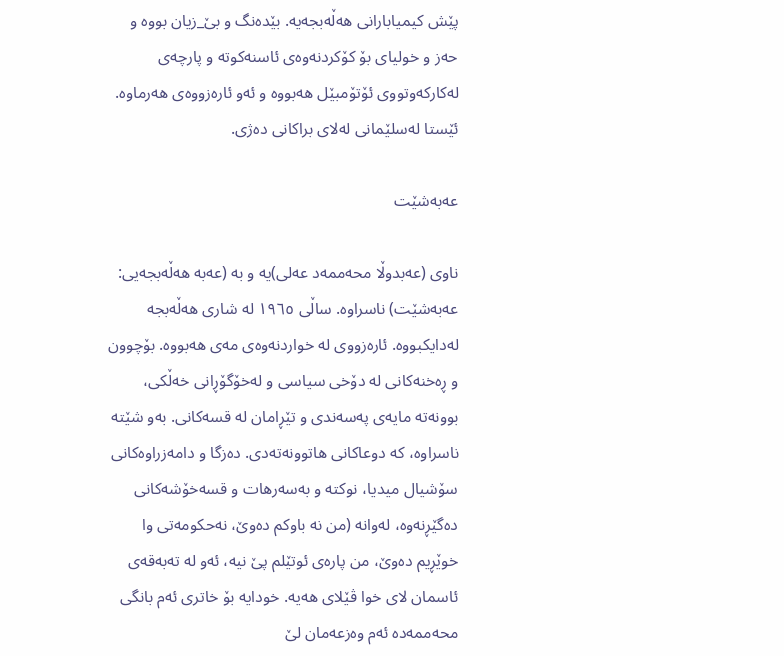پێش کیمیابارانی هەڵەبجەیە. بێدەنگ و بێ_زیان بووە و حەز و خولیای بۆ کۆکردنەوەی ئاسنەکوتە و پارچەی لەکارکەوتووی ئۆتۆمبێل هەبووە و ئەو ئارەزووەی هەرماوە. ئێستا لەسلێمانی لەلای براکانی دەژی.

عەبەشێت

ناوی (عەبدوڵا محەممەد عەلی)یە و بە (عەبە هەڵەبجەیی: عەبەشێت) ناسراوە. ساڵی ١٩٦٥ لە شاری هەڵەبجە لەدایکبووە. ئارەزووی لە خواردنەوەی مەی هەبووە. بۆچوون و ڕەخنەکانی لە دۆخی سیاسی و لەخۆگۆڕانی خەڵکی، بوونەتە مایەی پەسەندی و تێڕامان لە قسەکانی. بەو شێتە ناسراوە، کە دوعاکانی هاتوونەتەدی. دەزگا و دامەزراوەکانی سۆشیال میدیا، نوکتە و بەسەرهات و قسەخۆشەکانی دەگێڕنەوە، لەوانە (من نە باوکم دەوێ، نەحکومەتی وا خوێڕیم دەوێ، من پارەی ئوتێلم پێ نیە، ئەو لە تەبەقەی ئاسمان لای خوا ڤێلای هەیە. خودایە بۆ خاتری ئەم بانگی محەممەدە ئەم وەزعەمان لێ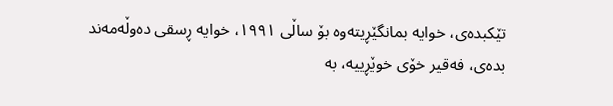تێکبدەی، خوایە بمانگێڕیتەوە بۆ ساڵی ١٩٩١، خوایە ڕسقی دەوڵەمەند بدەی، فەقیر خۆی خوێڕییە، بە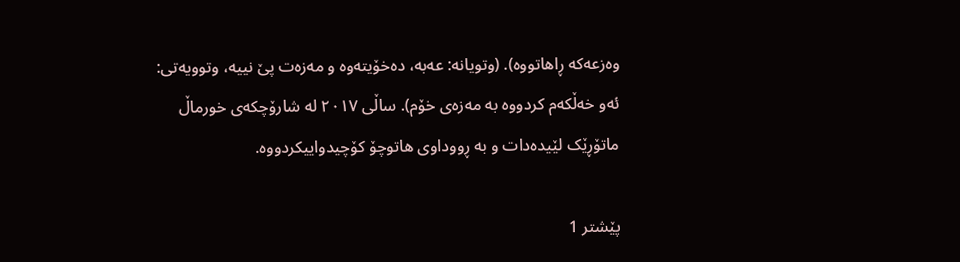وەزعەکە ڕاهاتووە). (وتویانە: عەبە، دەخۆیتەوە و مەزەت پێ نییە، وتوویەتی: ئەو خەڵکەم کردووە بە مەزەی خۆم). ساڵی ٢٠١٧ لە شارۆچکەی خورماڵ ماتۆڕێک لێیدەدات و بە ڕووداوی هاتوچۆ کۆچیدواییکردووە.

پێشتر 1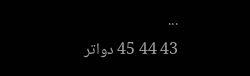...
43 44 45 دواتر